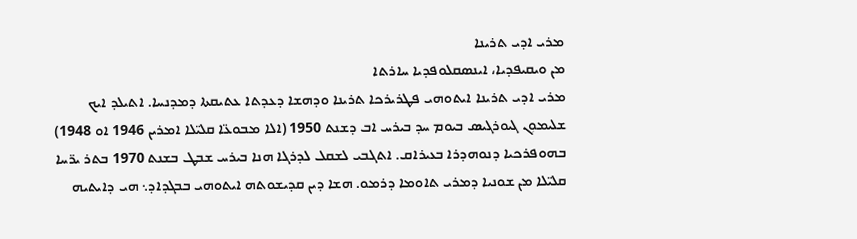ܡܪܝ ܐܕܝ ܬܪܝܢܐ
ܡܢ ܘܝܩܝܦܕܝܐ، ܐܝܢܣܩܠܘܦܕܝܐ ܚܐܪܬܐ
ܡܪܝ ܐܕܝ ܬܪܝܢܐ ܐܝܬܘܗܝ ܦܛܪܝܪܟܐ ܬܪܝܢܐ ܘܕܗܫܐ ܕܥܕܬܐ ܥܬܝܩܬܐ ܕܡܕܢܚܐ. ܐܬܝܠܕ ܐܝܟ ܫܠܝܡܘܼܢ ܓܝܘܪܓܝܣ ܒܝܘܡ ܚܕ ܒܝܪܚ ܐܒ ܕܫܢܬ 1950 (ܐܠܐ ܡܒܘܥ̈ܐ ܩܠܝ̈ܠܐ ܐܡܪܝܢ 1946 ܐܘ 1948) ܒܗܘܦܪܟܝܐ ܕܢܘܗܕܪܐ ܒܥܝܪܐܩ. ܐܬܓܒܝ ܠܫܩܠ ܠܕܪܓܐ ܗܢܐ ܒܝܪܚ ܫܒܛ ܒܫܢܬ 1970 ܒܬܪ ܝܪ̈ܚܐ ܩܠܝ̈ܠܐ ܡܢ ܫܘܢܝܐ ܕܡܪܝ ܬܐܘܡܐ ܕܪܡܘ. ܗܫܐ ܕܝܢ ܩܕܝܫܘܬܗ ܐܝܬܘܗܝ ܒܒܓܕܐܕ܆ ܗܝ ܕܐܝܬܝܗ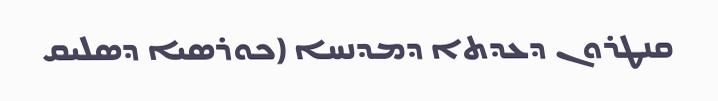ܩܢܛܪܘܢ ܕܥܕܬܐ ܕܡܕܢܚܐ (ܟܘܪܣܝܐ ܕܣܠܝܩ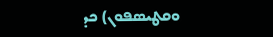ܘܩܛܝܣܦܘܢ) ܟܕ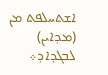ܐܫܬܚܠܦܬ ܡܢ (ܡܕܐܝܢ) ܠܒܓܕܐܕ܀